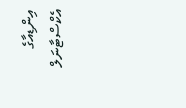އިންޑިއާގެ އެކްސްޓާނަލް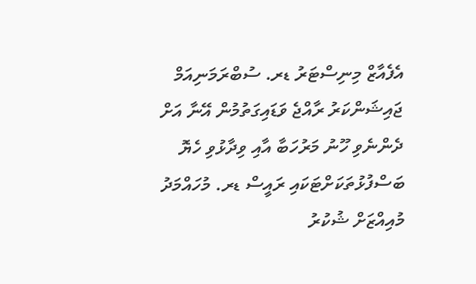އެފެއާޒް މިނިސްޓަރު ޑރ. ސުބްރަމަނިއަމް ޖައިޝަންކަރު ރާއްޖެ ވަޑައިގަތުމުން އޭނާ އަށް ދެންނެވި ހޫނު މަރުހަބާ އާއި ވިދާޅުވި ހެޔޮ ބަސްފުޅުތަކަށްޓަކައި ރައީސް ޑރ. މުހައްމަދު މުއިއްޒަށް ޝުކުރު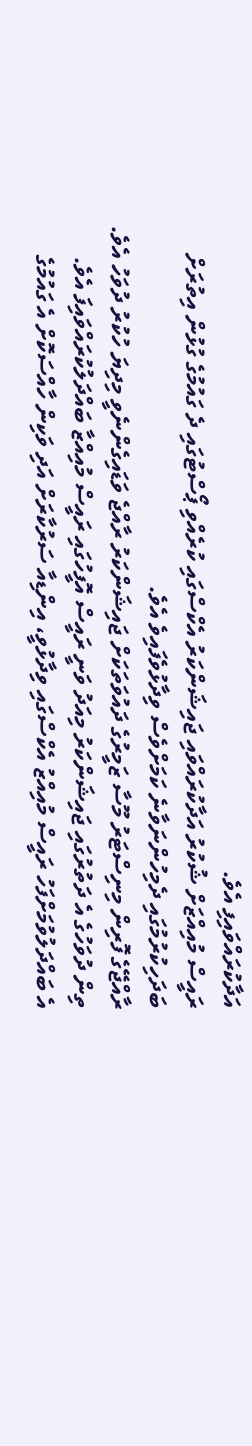އަދާކުރައްވައިފި އެވެ.
ރައީސް މުއިއްޒަށް ޝުކުރު އަދާކުރައްވައި ޖައިޝަންކަރު އެކްސްގައި ކުރެއްވި ޕޯސްޓުގައި ދެ ގައުމުގެ ގުޅުން އިތުރަށް ބަދަހިކުރުމުގައި ދެމިހުންނަވާނެ ކަމަށްވެސް ވިދާޅުވެފައިވެ އެވެ.
ރާއްޖޭގެ ފޮރިން މިނިސްޓަރު މޫސާ ޒަމީރުގެ ދައުވަތަކަށް ޖައިޝަންކަރު ރާއްޖެ ވަޑައިގެންނެވީ މިދިޔަ ހުކުރު ދުވަހު އެވެ.
ތިން ދުވަހުގެ އެ ދަތުރުގައި ޖައިޝަންކަރު މިއަދު ވަނީ ރައީސް އޮފީހުގައި ރައީސް މުއިއްޒާ ބައްދަލުކުރައްވައިފަ އެވެ.
އެ ބައްދަލުވުމަށްފަހު ރައީސް މުއިއްޒު އެކްސްގައި ވިދާޅުވީ، އިންޑިއާ ސަރުކާރަށް އަދި ވަކިން ހާއްސަކޮށް އެ ގައުމުގެ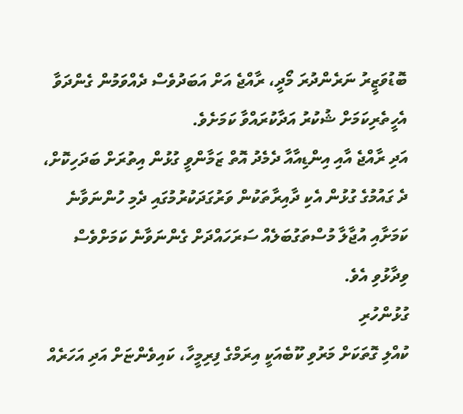ބޮޑުވަޒީރު ނަރެންދުރަ މޯދީ، ރާއްޖެ އަށް އަބަދުވެސް ދެއްވަމުން ގެންދަވާ އެހީތެރިކަމަށް ޝުކުރު އަދާކުރައްވާ ކަމަށެވެ.
އަދި ރާއްޖެ އާއި އިންޑިއާއާ ދެމެދު އޮތް ޒަމާންވީ ގުޅުން އިތުރަށް ބަދަހިކޮށް، ދެ ގައުމުގެ ގުޅުން އެކި ދާއިރާތަކުން ވަރުގަދަކުރުމުގައި ދެމި ހުންނަވާނެ ކަމަށާއި އުޖާލާ މުސްތަގުބަލެއް ސަރަހައްދަށް ގެންނަވާނެ ކަމަށްވެސް ވިދާޅުވި އެވެ.
ގުޅުންހުރި
ކުއްލި ގޮތަކަށް މަރުވި ކޫބެއަކީ އިރަމްގެ ފިރިމީހާ، ކައިވެންޏަށް އަދި އަހަރެއް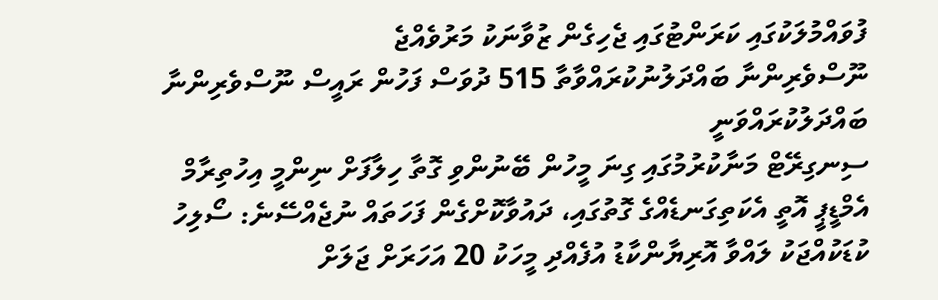ފުވައްމުލަކުގައި ކަރަންޓުގައި ޖެހިގެން ޒުވާނަކު މަރުވެއްޖެ
ނޫސްވެރިންނާ ބައްދަލުނުކުރައްވާތާ 515 ދުވަސް ފަހުން ރައީސް ނޫސްވެރިންނާ ބައްދަލުކުރައްވަނީ
ސިނގިރޭޓް މަނާކުރުމުގައި ގިނަ މީހުން ބޭނުންވި ގޮތާ ހިލާފަށް ނިންމީ އިހުތިރާމް
އެމްޑީޕީ އޮތީ އެކަތިގަނޑެއްގެ ގޮތުގައި، ދައުވާކޮށްގެން ފަހަތައް ނުޖެއްސޭނެ: ސޯލިހު
ކުޑަކުއްޖަކު ލައްވާ އޮރިޔާންކާޑު އުފެއްދި މީހަކު 20 އަހަރަށް ޖަލަށް